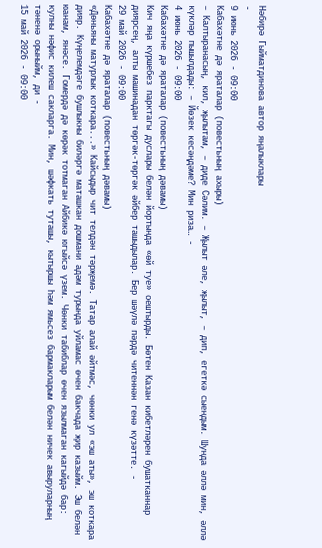Нәбирә Гыйматдинова автор яңалыклары
-
9 июнь 2026 - 09:00
Кабахәтне дә яраталар (повестьның ахыры)
– Калтыранасың, кил, җылытам, – диде Сәлим. – Җылыт әле, җылыт, – дип, егеткә сыендым. Шунда әллә мин, әллә күкләр пышылдады: – Йөзек кесәңдәме? Мин риза… -
4 июнь 2026 - 09:00
Кабахәтне дә яраталар (повестьның дәвамы)
Кич яңа күршебез парктагы дуслары белән йортында «өй туе» оештырды. Бөтен Казан кибетләрен бушатканнар диярсең, алты машинадан төргәк-төргәк әйбер ташыдылар. Бер шәүлә пәрдә читеннән генә күзәтте. -
29 май 2026 - 09:00
Кабахәтне дә яраталар (повестьның дәвамы)
«Дөньяны матурлык коткара...» Кайсыдыр чит телдән тәрҗемә. Татар алай әйтмәс, чөнки ул «эш аты», эш коткара дияр. Күңелемдәге бушлыкны биләргә маташкан дошмани адәм турында уйламас өчен бакчада җир казыйм. Эш белән юанам, янәсе. Гомердә дә көрәк тотмаган Айбикә югыйсә үзем. Чөнки табиблар өчен язылмаган кагыйдә бар: кулны нәфис килеш сакларга. Мин, шәфкать туташы, кытыршы һәм ямьсез бармакларым белән ничек авыруларның тәненә орыныйм, ди -
15 май 2026 - 09:00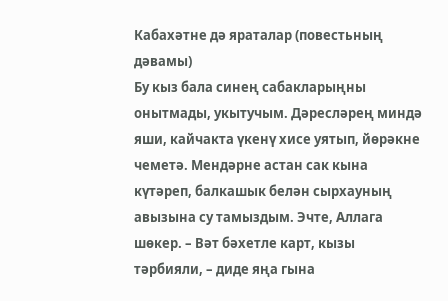Кабахәтне дә яраталар (повестьның дәвамы)
Бу кыз бала синең сабакларыңны онытмады, укытучым. Дәресләрең миндә яши, кайчакта үкенү хисе уятып, йөрәкне чеметә. Мендәрне астан сак кына күтәреп, балкашык белән сырхауның авызына су тамыздым. Эчте, Аллага шөкер. – Вәт бәхетле карт, кызы тәрбияли, – диде яңа гына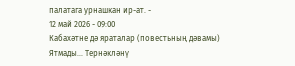палатага урнашкан ир-ат. -
12 май 2026 - 09:00
Кабахәтне дә яраталар (повестьның дәвамы)
Ятмады... Тернәкләнү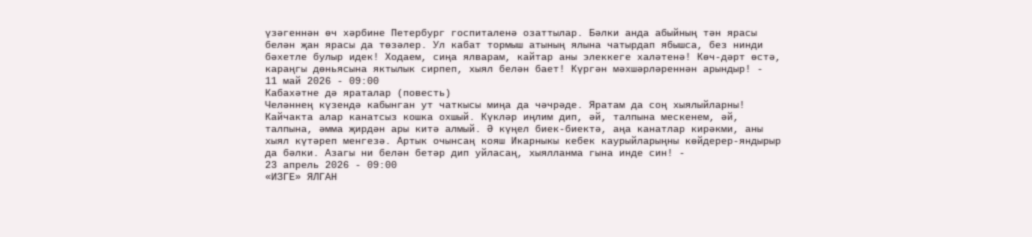үзәгеннән өч хәрбине Петербург госпиталенә озаттылар. Бәлки анда абыйның тән ярасы белән җан ярасы да төзәлер. Ул кабат тормыш атының ялына чатырдап ябышса, без нинди бәхетле булыр идек! Ходаем, сиңа ялварам, кайтар аны элеккеге халәтенә! Көч-дәрт өстә, караңгы дөньясына яктылык сирпеп, хыял белән бает! Күргән мәхшәрләреннән арындыр! -
11 май 2026 - 09:00
Кабахәтне дә яраталар (повесть)
Челәннең күзендә кабынган ут чаткысы миңа да чәчрәде. Яратам да соң хыялыйларны! Кайчакта алар канатсыз кошка охшый. Күкләр иңлим дип, әй, талпына мескенем, әй, талпына, әмма җирдән ары китә алмый. Ә күңел биек-биектә, аңа канатлар кирәкми, аны хыял күтәреп менгезә. Артык очынсаң кояш Икарныкы кебек каурыйларыңны көйдерер-яндырыр да бәлки. Азагы ни белән бетәр дип уйласаң, хыялланма гына инде син! -
23 апрель 2026 - 09:00
«ИЗГЕ» ЯЛГАН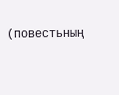(повестьның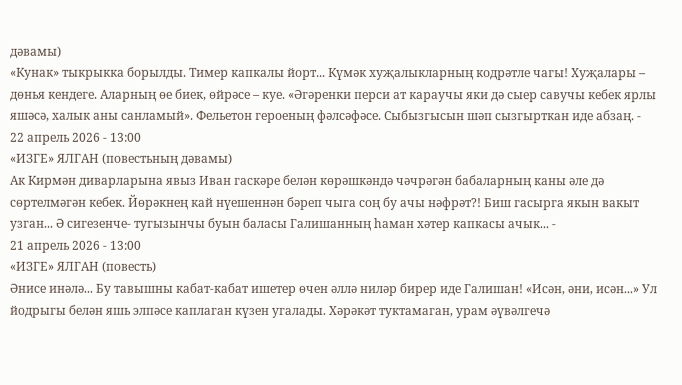дәвамы)
«Кунак» тыкрыкка борылды. Тимер капкалы йорт... Күмәк хуҗалыкларның кодрәтле чагы! Хуҗалары – дөнья кендеге. Аларның өе биек, өйрәсе – куе. «Әгәренки перси ат караучы яки дә сыер савучы кебек ярлы яшәсә, халык аны санламый». Фельетон героеның фәлсәфәсе. Сыбызгысын шәп сызгырткан иде абзаң. -
22 апрель 2026 - 13:00
«ИЗГЕ» ЯЛГАН (повестьның дәвамы)
Ак Кирмән диварларына явыз Иван гаскәре белән көрәшкәндә чәчрәгән бабаларның каны әле дә сөртелмәгән кебек. Йөрәкнең кай нүешеннән бәреп чыга соң бу ачы нәфрәт?! Биш гасырга якын вакыт узган... Ә сигезенче- тугызынчы буын баласы Галишанның һаман хәтер капкасы ачык... -
21 апрель 2026 - 13:00
«ИЗГЕ» ЯЛГАН (повесть)
Әнисе инәлә... Бу тавышны кабат-кабат ишетер өчен әллә ниләр бирер иде Галишан! «Исән, әни, исән...» Ул йодрыгы белән яшь элпәсе каплаган күзен угалады. Хәрәкәт туктамаган, урам әүвәлгечә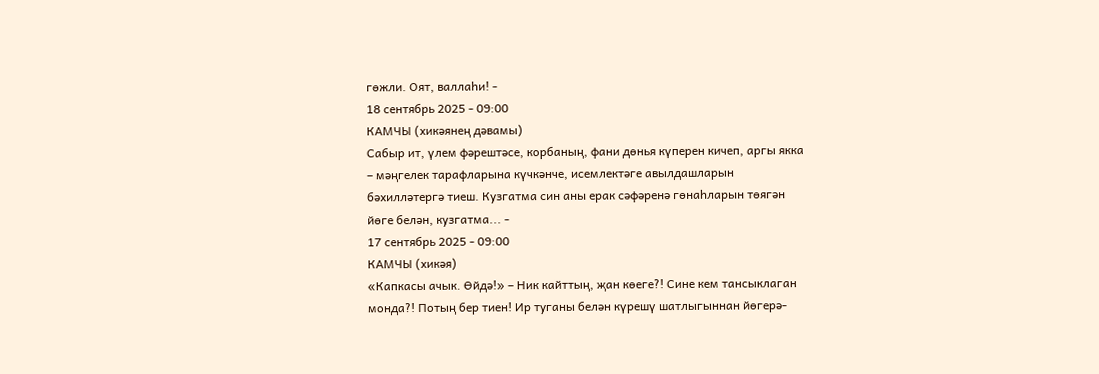гөжли. Оят, валлаһи! -
18 сентябрь 2025 - 09:00
КАМЧЫ (хикәянең дәвамы)
Сабыр ит, үлем фәрештәсе, корбаның, фани дөнья күперен кичеп, аргы якка – мәңгелек тарафларына күчкәнче, исемлектәге авылдашларын бәхилләтергә тиеш. Кузгатма син аны ерак сәфәренә гөнаһларын төягән йөге белән, кузгатма... -
17 сентябрь 2025 - 09:00
КАМЧЫ (хикәя)
«Капкасы ачык. Өйдә!» – Ник кайттың, җан көеге?! Сине кем тансыклаган монда?! Потың бер тиен! Ир туганы белән күрешү шатлыгыннан йөгерә-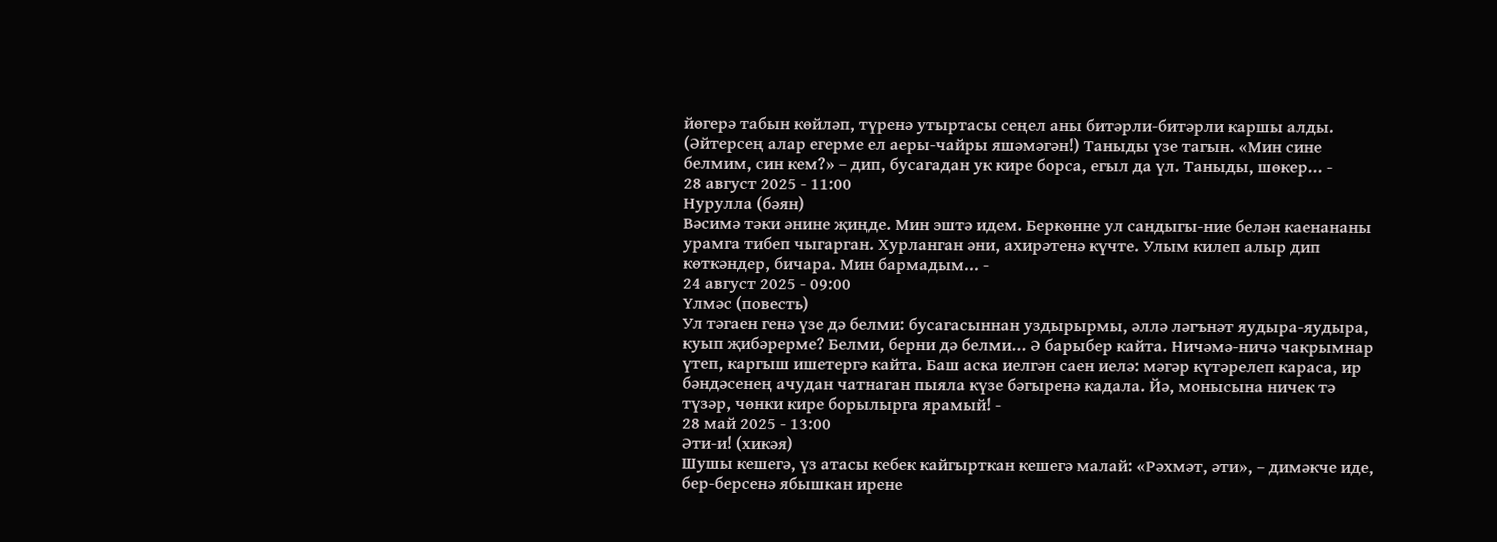йөгерә табын көйләп, түренә утыртасы сеңел аны битәрли-битәрли каршы алды. (Әйтерсең алар егерме ел аеры-чайры яшәмәгән!) Таныды үзе тагын. «Мин сине белмим, син кем?» – дип, бусагадан ук кире борса, егыл да үл. Таныды, шөкер... -
28 август 2025 - 11:00
Нурулла (бәян)
Вәсимә тәки әнине җиңде. Мин эштә идем. Беркөнне ул сандыгы-ние белән каенананы урамга тибеп чыгарган. Хурланган әни, ахирәтенә күчте. Улым килеп алыр дип көткәндер, бичара. Мин бармадым... -
24 август 2025 - 09:00
Үлмәс (повесть)
Ул тәгаен генә үзе дә белми: бусагасыннан уздырырмы, әллә ләгънәт яудыра-яудыра, куып җибәрерме? Белми, берни дә белми... Ә барыбер кайта. Ничәмә-ничә чакрымнар үтеп, каргыш ишетергә кайта. Баш аска иелгән саен иелә: мәгәр күтәрелеп караса, ир бәндәсенең ачудан чатнаган пыяла күзе бәгыренә кадала. Йә, монысына ничек тә түзәр, чөнки кире борылырга ярамый! -
28 май 2025 - 13:00
Әти-и! (хикәя)
Шушы кешегә, үз атасы кебек кайгырткан кешегә малай: «Рәхмәт, әти», – димәкче иде, бер-берсенә ябышкан ирене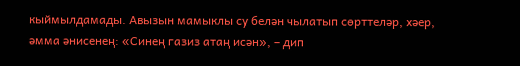кыймылдамады. Авызын мамыклы су белән чылатып сөрттеләр, хәер, әмма әнисенең: «Синең газиз атаң исән», – дип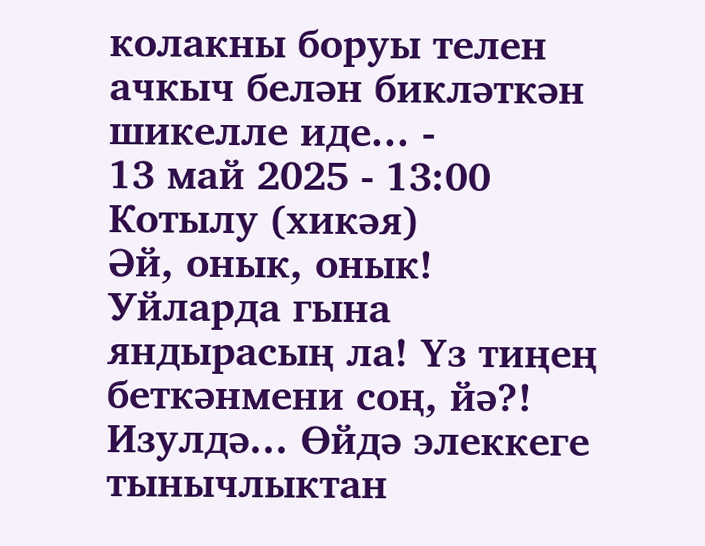колакны боруы телен ачкыч белән бикләткән шикелле иде... -
13 май 2025 - 13:00
Котылу (хикәя)
Әй, онык, онык! Уйларда гына яндырасың ла! Үз тиңең беткәнмени соң, йә?! Изулдә... Өйдә элеккеге тынычлыктан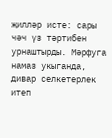җилләр исте: сары чәч үз тәртибен урнаштырды. Мәрфуга намаз укыганда, дивар селкетерлек итеп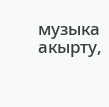музыка акырту,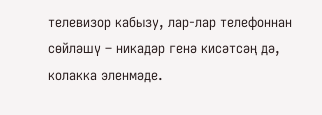телевизор кабызу, лар-лар телефоннан сөйләшү – никадәр генә кисәтсәң дә, колакка эленмәде.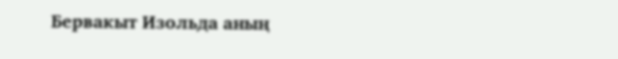Бервакыт Изольда аның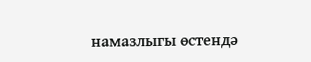намазлыгы өстендә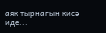аяк тырнагын кисә иде...